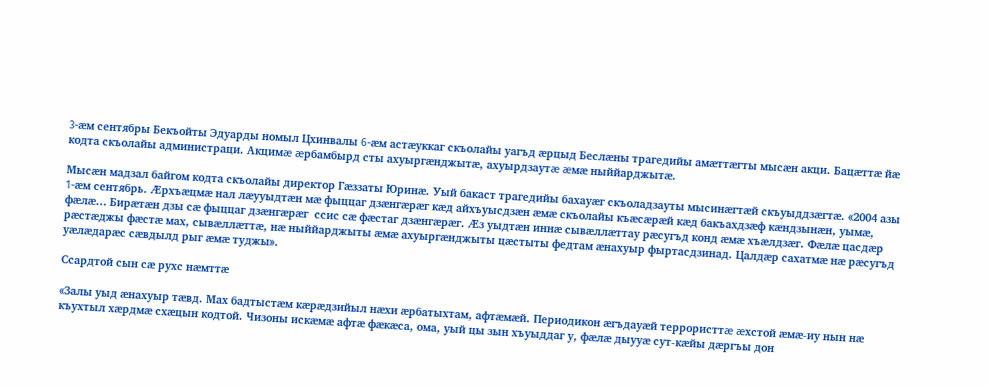3-æм сентябры Бекъойты Эдуарды номыл Цхинвалы 6-æм астæуккаг скъолайы уагъд æрцыд Беслæны трагедийы амæттæгты мысæн акци. Бацæттæ йæ кодта скъолайы администраци. Акцимæ æрбамбырд сты ахуыргæнджытæ, ахуырдзаутæ æмæ ныййарджытæ.

Мысæн мадзал байгом кодта скъолайы директор Гæззаты Юринæ. Уый бакаст трагедийы бахауæг скъоладзауты мысинæгтæй скъуыддзæгтæ. «2004 азы 1-æм сентябрь. Æрхъæцмæ нал лæууыдтæн мæ фыццаг дзæнгæрæг кæд айхъуысдзæн æмæ скъолайы къæсæрæй кæд бакъахдзæф кæндзынæн, уымæ, фæлæ… Бирæтæн дзы сæ фыццаг дзæнгæрæг  ссис сæ фæстаг дзæнгæрæг. Æз уыдтæн иннæ сывæллæттау рæсугъд конд æмæ хъæлдзæг. Фæлæ цасдæр рæстæджы фæстæ мах, сывæллæттæ, нæ ныййарджыты æмæ ахуыргæнджыты цæстыты федтам æнахуыр фыртасдзинад. Цалдæр сахатмæ нæ рæсугъд уæлæдарæс сæвдылд рыг æмæ туджы».

Ссардтой сын сæ рухс нæмттæ

«Залы уыд æнахуыр тæвд. Мах бадтыстæм кæрæдзийыл нæхи æрбатыхтам, афтæмæй. Периодикон æгъдауæй террористтæ æхстой æмæ-иу нын нæ къухтыл хæрдмæ схæцын кодтой. Чизоны искæмæ афтæ фæкæса, ома, уый цы зын хъуыддаг у, фæлæ дыууæ сут-кæйы дæргъы дон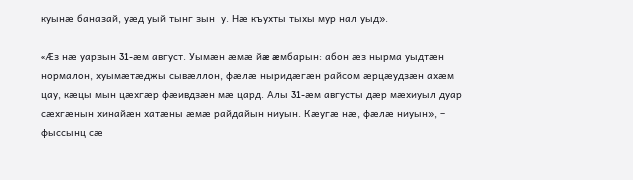куынæ баназай, уæд уый тынг зын  у. Нæ къухты тыхы мур нал уыд».

«Æз нæ уарзын 31-æм август. Уымæн æмæ йæ æмбарын: абон æз нырма уыдтæн нормалон, хуымæтæджы сывæллон, фæлæ ныридæгæн райсом æрцæудзæн ахæм цау, кæцы мын цæхгæр фæивдзæн мæ цард. Алы 31-æм августы дæр мæхиуыл дуар сæхгæнын хинайæн хатæны æмæ райдайын ниуын. Кæугæ нæ, фæлæ ниуын», – фыссынц сæ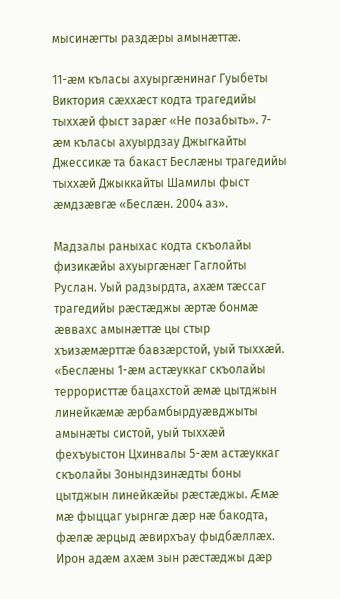мысинæгты раздæры амынæттæ.

11-æм къласы ахуыргæнинаг Гуыбеты Виктория сæххæст кодта трагедийы тыххæй фыст зарæг «Не позабыть». 7-æм къласы ахуырдзау Джыгкайты Джессикæ та бакаст Беслæны трагедийы тыххæй Джыккайты Шамилы фыст æмдзæвгæ «Беслæн. 2004 аз».

Мадзалы раныхас кодта скъолайы физикæйы ахуыргæнæг Гаглойты Руслан. Уый радзырдта, ахæм тæссаг трагедийы рæстæджы æртæ бонмæ æввахс амынæттæ цы стыр хъизæмæрттæ бавзæрстой, уый тыххæй. «Беслæны 1-æм астæуккаг скъолайы террористтæ бацахстой æмæ цытджын линейкæмæ æрбамбырдуæвджыты амынæты систой, уый тыххæй фехъуыстон Цхинвалы 5-æм астæуккаг скъолайы Зонындзинæдты боны цытджын линейкæйы рæстæджы. Æмæ мæ фыццаг уырнгæ дæр нæ бакодта, фæлæ æрцыд æвирхъау фыдбæллæх. Ирон адæм ахæм зын рæстæджы дæр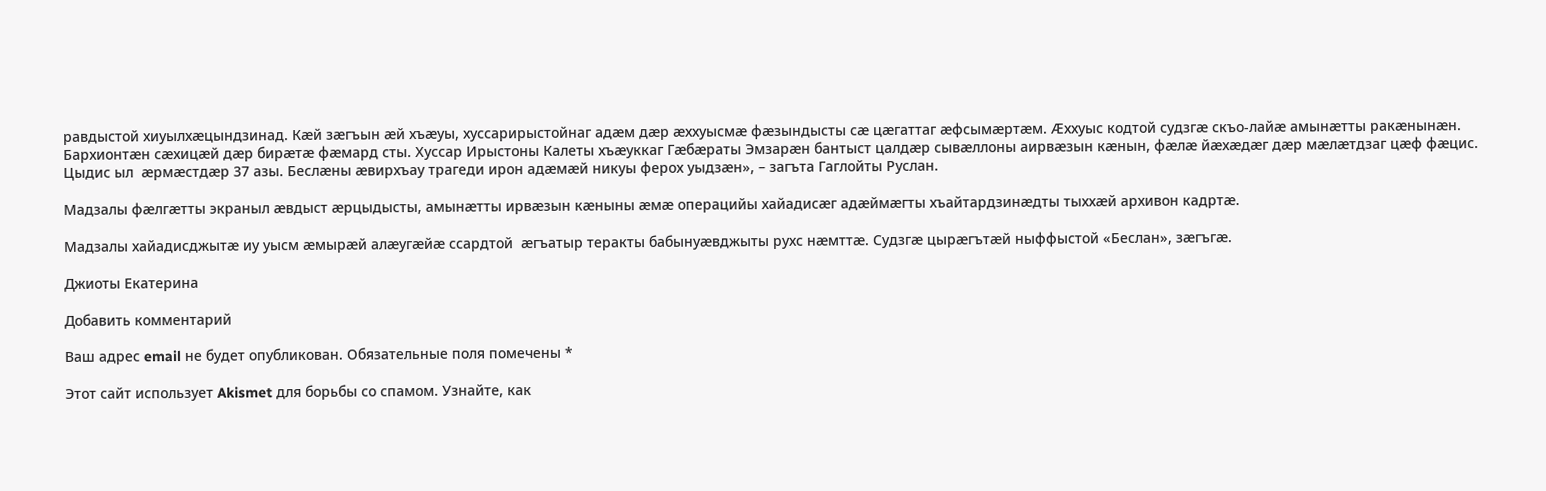равдыстой хиуылхæцындзинад. Кæй зæгъын æй хъæуы, хуссарирыстойнаг адæм дæр æххуысмæ фæзындысты сæ цæгаттаг æфсымæртæм. Æххуыс кодтой судзгæ скъо-лайæ амынæтты ракæнынæн. Бархионтæн сæхицæй дæр бирæтæ фæмард сты. Хуссар Ирыстоны Калеты хъæуккаг Гæбæраты Эмзарæн бантыст цалдæр сывæллоны аирвæзын кæнын, фæлæ йæхæдæг дæр мæлæтдзаг цæф фæцис. Цыдис ыл  æрмæстдæр 37 азы. Беслæны æвирхъау трагеди ирон адæмæй никуы ферох уыдзæн», – загъта Гаглойты Руслан.

Мадзалы фæлгæтты экраныл æвдыст æрцыдысты, амынæтты ирвæзын кæныны æмæ операцийы хайадисæг адæймæгты хъайтардзинæдты тыххæй архивон кадртæ.

Мадзалы хайадисджытæ иу уысм æмырæй алæугæйæ ссардтой  æгъатыр теракты бабынуæвджыты рухс нæмттæ. Судзгæ цырæгътæй ныффыстой «Беслан», зæгъгæ.

Джиоты Екатерина

Добавить комментарий

Ваш адрес email не будет опубликован. Обязательные поля помечены *

Этот сайт использует Akismet для борьбы со спамом. Узнайте, как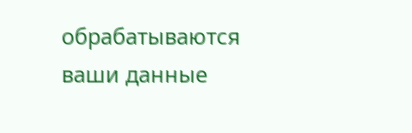обрабатываются ваши данные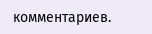комментариев.